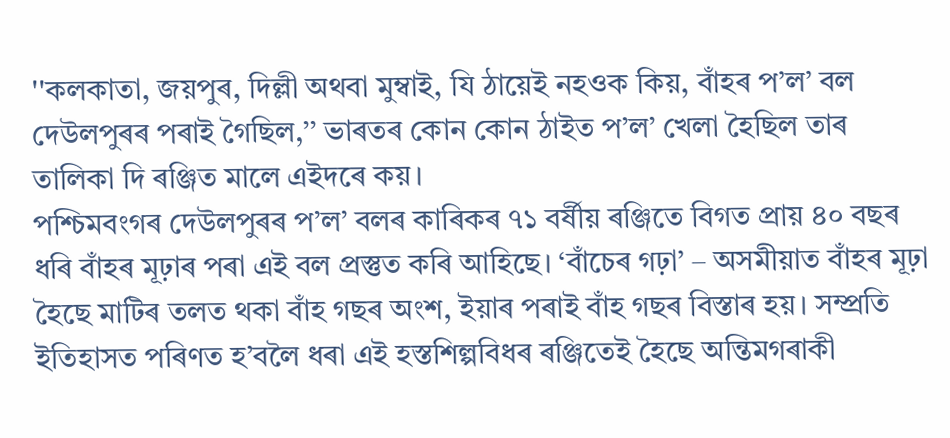''কলকাতা, জয়পুৰ, দিল্লী অথবা মুম্বাই, যি ঠায়েই নহওক কিয়, বাঁহৰ প’ল’ বল দেউলপুৰৰ পৰাই গৈছিল,’’ ভাৰতৰ কোন কোন ঠাইত প’ল’ খেলা হৈছিল তাৰ তালিকা দি ৰঞ্জিত মালে এইদৰে কয়।
পশ্চিমবংগৰ দেউলপুৰৰ প’ল’ বলৰ কাৰিকৰ ৭১ বৰ্ষীয় ৰঞ্জিতে বিগত প্ৰায় ৪০ বছৰ ধৰি বাঁহৰ মূঢ়াৰ পৰা এই বল প্ৰস্তুত কৰি আহিছে। ‘বাঁচেৰ গঢ়া’ – অসমীয়াত বাঁহৰ মূঢ়া হৈছে মাটিৰ তলত থকা বাঁহ গছৰ অংশ, ইয়াৰ পৰাই বাঁহ গছৰ বিস্তাৰ হয়। সম্প্ৰতি ইতিহাসত পৰিণত হ’বলৈ ধৰা এই হস্তশিল্পবিধৰ ৰঞ্জিতেই হৈছে অন্তিমগৰাকী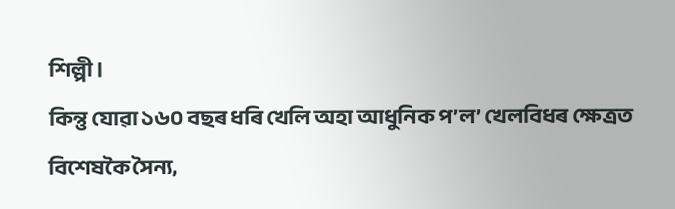শিল্পী।
কিন্তু যোৱা ১৬০ বছৰ ধৰি খেলি অহা আধুনিক প’ল’ খেলবিধৰ ক্ষেত্ৰত বিশেষকৈ সৈন্য,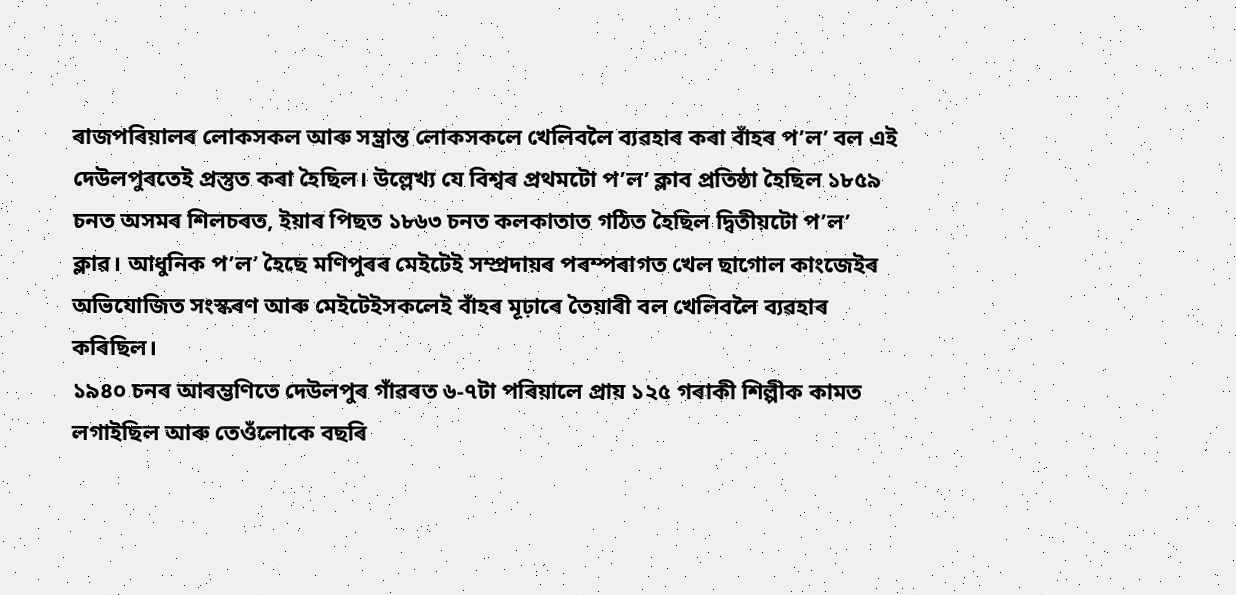ৰাজপৰিয়ালৰ লোকসকল আৰু সম্ভ্ৰান্ত লোকসকলে খেলিবলৈ ব্যৱহাৰ কৰা বাঁহৰ প’ল’ বল এই দেউলপুৰতেই প্ৰস্তুত কৰা হৈছিল। উল্লেখ্য যে বিশ্বৰ প্ৰথমটো প’ল’ ক্লাব প্ৰতিষ্ঠা হৈছিল ১৮৫৯ চনত অসমৰ শিলচৰত, ইয়াৰ পিছত ১৮৬৩ চনত কলকাতাত গঠিত হৈছিল দ্বিতীয়টো প’ল’ ক্লাৱ। আধুনিক প’ল’ হৈছে মণিপুৰৰ মেইটেই সম্প্ৰদায়ৰ পৰম্পৰাগত খেল ছাগোল কাংজেইৰ অভিযোজিত সংস্কৰণ আৰু মেইটেইসকলেই বাঁহৰ মূঢ়াৰে তৈয়াৰী বল খেলিবলৈ ব্যৱহাৰ কৰিছিল।
১৯৪০ চনৰ আৰম্ভণিতে দেউলপুৰ গাঁৱৰত ৬-৭টা পৰিয়ালে প্ৰায় ১২৫ গৰাকী শিল্পীক কামত লগাইছিল আৰু তেওঁলোকে বছৰি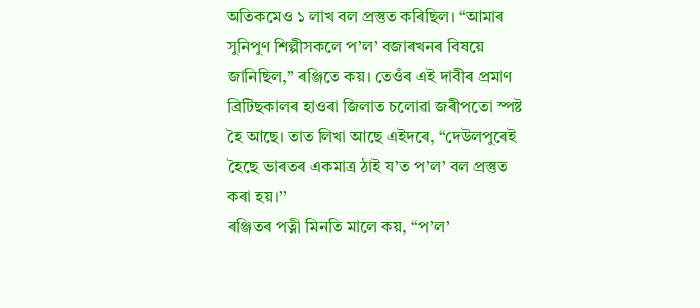অতিকমেও ১ লাখ বল প্ৰস্তুত কৰিছিল। “আমাৰ সুনিপুণ শিল্পীসকলে প’ল’ বজাৰখনৰ বিষয়ে জানিছিল,’’ ৰঞ্জিতে কয়। তেওঁৰ এই দাবীৰ প্ৰমাণ ব্ৰিটিছকালৰ হাওৰা জিলাত চলোৱা জৰীপতো স্পষ্ট হৈ আছে। তাত লিখা আছে এইদৰে, “দেউলপুৰেই হৈছে ভাৰতৰ একমাত্ৰ ঠাই য’ত প’ল’ বল প্ৰস্তুত কৰা হয়।’’
ৰঞ্জিতৰ পত্নী মিনতি মালে কয়, “প’ল’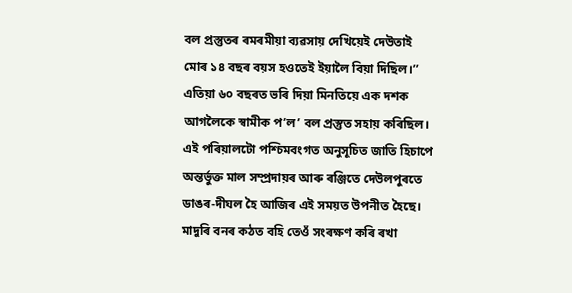বল প্ৰস্তুতৰ ৰমৰমীয়া ব্যৱসায় দেখিয়েই দেউতাই মোৰ ১৪ বছৰ বয়স হওতেই ইয়ালৈ বিয়া দিছিল।’’ এতিয়া ৬০ বছৰত ভৰি দিয়া মিনতিয়ে এক দশক আগলৈকে স্বামীক প’ল’ বল প্ৰস্তুত সহায় কৰিছিল। এই পৰিয়ালটো পশ্চিমবংগত অনুসূচিত জাতি হিচাপে অন্তৰ্ভুক্ত মাল সম্প্ৰদায়ৰ আৰু ৰঞ্জিতে দেউলপুৰতে ডাঙৰ-দীঘল হৈ আজিৰ এই সময়ত উপনীত হৈছে।
মাদুৰি বনৰ কঠত বহি তেওঁ সংৰক্ষণ কৰি ৰখা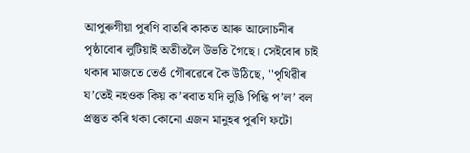আপুৰুগীয়া পুৰণি বাতৰি কাকত আৰু আলোচনীৰ পৃষ্ঠাবোৰ লুটিয়াই অতীতলৈ উভতি গৈছে। সেইবোৰ চাই থকাৰ মাজতে তেওঁ গৌৰৱেৰে কৈ উঠিছে, ''পৃথিৱীৰ য’তেই নহওক কিয় ক’ৰবাত যদি লুঙি পিন্ধি প’ল’ বল প্ৰস্তুত কৰি থকা কোনো এজন মানুহৰ পুৰণি ফটো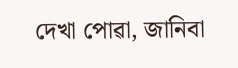দেখা পোৱা, জানিবা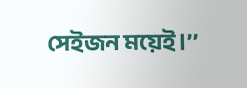সেইজন ময়েই।’’